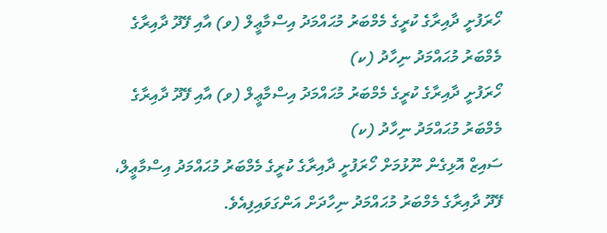ހޯރަފުށީ ދާއިރާގެ ކުރީގެ މެމްބަރު މުޙައްމަދު އިސްމާޢީލް (ވ) އާއި ފޭދޫ ދާއިރާގެ މެމްބަރު މުޙައްމަދު ނިހާދު (ކ)
ހޯރަފުށީ ދާއިރާގެ ކުރީގެ މެމްބަރު މުޙައްމަދު އިސްމާޢީލް (ވ) އާއި ފޭދޫ ދާއިރާގެ މެމްބަރު މުޙައްމަދު ނިހާދު (ކ)
ސައިޒް އޮޅިގެން ނޫޅުމަށް ހޯރަފުށީ ދާއިރާގެ ކުރީގެ މެމްބަރު މުޙައްމަދު އިސްމާޢީލް، ފޭދޫ ދާއިރާގެ މެމްބަރު މުޙައްމަދު ނިހާދަށް އަންގަވައިފިއެވެ.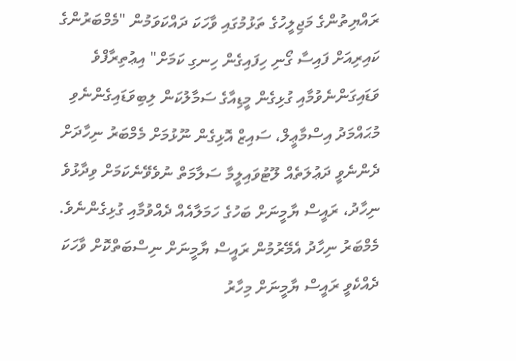ރައްޔިތުންގެ މަޖިލީހުގެ ތަޅުމުގައި ވާހަކަ ދައްކަވަމުން "މެމްބަރުންގެ ކައިރިއަށް ފައިސާ ގޯނި ހިފައިގެން ހިނގި ކަމަށް" އިޢުތިރާފްވެ ވަޑައިގަންނެވުމާއި ގުޅިގެން މީޑިއާގެ ސަމާލުކަން ލިބިވަޑައިގެންނެވި މުޙައްމަދު އިސްމާޢީލް، ސައިޒް އޮޅިގެން ނޫޅުމަށް މެމްބަރު ނިހާދަށް ދެންނެވީ ދަޢުލަތެއް ލޫޓުވައިލީމާ ސަލާމަތް ނުވެވޭނެކަމަށް ވިދާޅުވެ ނިހާދު، ރައީސް ޔާމީނަށް ބަހުގެ ހަމަލާއެއް ދެއްވުމާއި ގުޅިގެންނެވެ.
މެމްބަރު ނިހާދު އެމޭރުމުން ރައީސް ޔާމީނަށް ނިސްބަތްކޮށް ވާހަކަ ދެއްކެވީ ރައީސް ޔާމީނަށް މިހާރު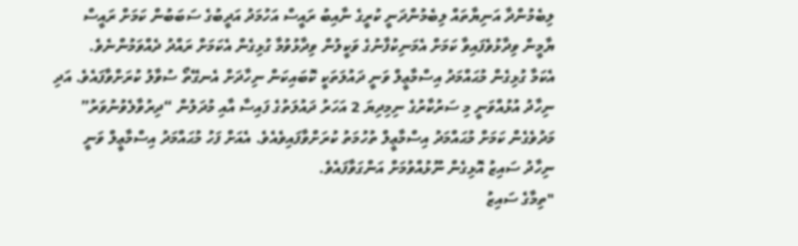ލިބެމުންދާ އަނިޔާތައް ލިބެމުންދަނީ ކުރީގެ ނާއިބު ރައީސް އަހުމަދު އަދީބުގެ ސަބަބުން ކަމަށް ރައީސް ޔާމީން ވިދާޅުވެފައިވާ ކަމަށް އެމަނިކުފާނުގެ ވަކީލުން ވިދާޅުވުމާ ގުޅިގެން އެކަމަށް ރައްދު ދެއްވަމުންނެވެ.
އެކަމާ ގުޅިގެން މުޙައްމަދު އިސްމާޢީލް ވަނީ ދައުލަތަކީ ކޮބައިކަން ނިހާދަށް އެނގޭތޯ ސުވާލު ކުރަށްވާފައެވެ. އަދި ނިހާދު އުޅުއްވަނީ މި ސަރުކާރުގެ ނިމިދިޔަ 2 އަހަރު ދައުލަތުގެ ފައިސާ އާއި މުދަލުން “ދިރުވާލެވުނުވަރު” މަދުވެގެން ކަމަށް މުޙައްމަދު އިސްމާޢީލް ތުހުމަތު ކުރަށްވާފައިވެއެވެ. އެއަށް ފަހު މުޙައްމަދު އިސްމާޢީލް ވަނީ ނިހާދު ސައިޒު އޮޅިގެން ނޫޅުއްވުމަށް އަންގަވާފައެވެ.
"ތިމާގެ ސައިޒު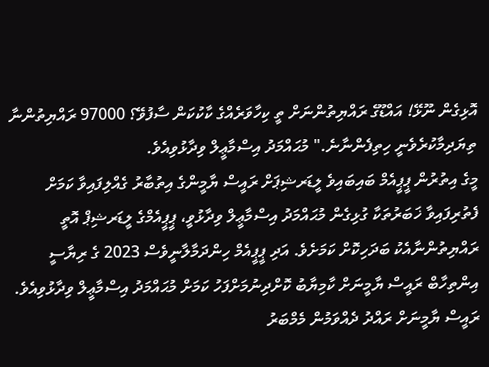އޮޅިގެން ނޫޅޭ! އައްޑޫގެ ރައްޔިތުންނަށް ތީ ކިހާވަރެއްގެ ކާކުކަން ސާފުވޭ؟ 97000 ރައްޔިތުންނާ ތިޔަދިމާކުރެވެނީ ހިތިފެންނާނެ." މުޙައްމަދު އިސްމާޢީލް ވިދާޅުވިއެވެ.
މީގެ އިތުރުން ޕީޕީއެމް ބައިބައިވެ ލީޑަރޝިޕަށް ރައީސް ޔާމީންގެ އިތުބާރު ގެއްލިފައިވާ ކަމަށް ފެތުރިފައިވާ ޚަބަރުތަކާ ގުޅިގެން މުޙައްމަދު އިސްމާޢީލް ވިދާޅުވީ، ޕީޕީއެމްގެ ލީޑަރޝިޕް އޮތީ ރައްޔިތުންނާއެކު ބަދަހިކޮށް ކަމަށެވެ. އަދި ޕީޕީއެމް ހިންދަމާލާނީވެސް 2023 ގެ ރިޔާސީ އިންތިހާބް ރައީސް ޔާމީނަށް ކާމިޔާބު ކޮށްދިނުމަށްފަހު ކަމަށް މުޙައްމަދު އިސްމާޢީލް ވިދާޅުވިއެވެ.
ރައީސް ޔާމީނަށް ރައްދު ދެއްވަމުން މެމްބަރު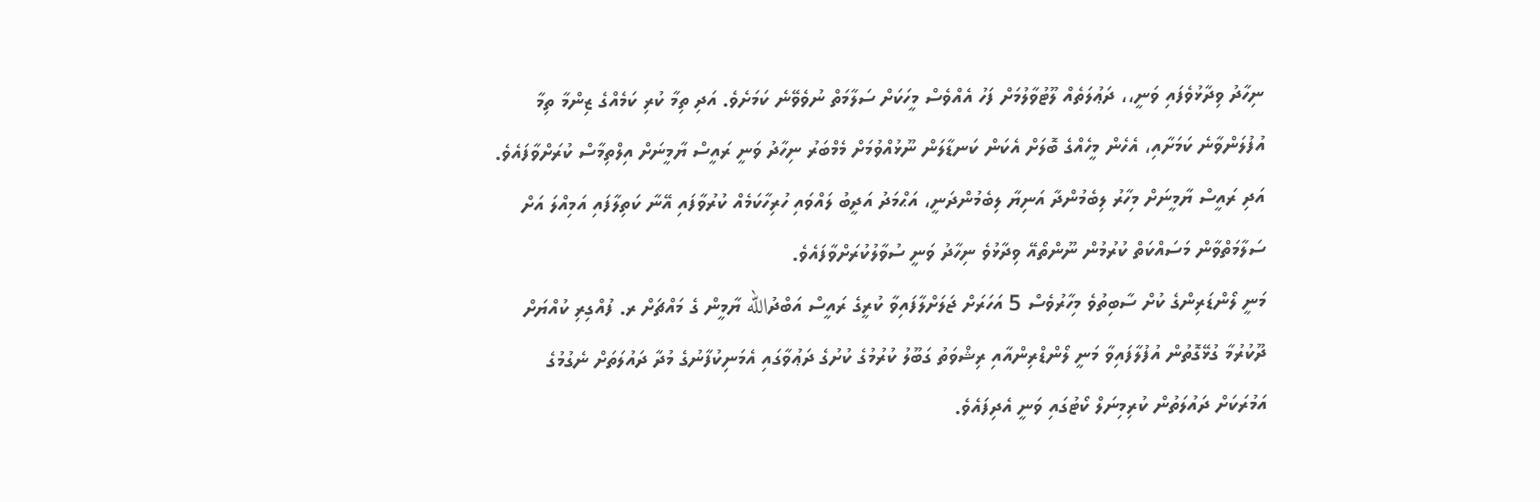ނިހާދު ވިދާޅުވެފައި ވަނީ،، ދަޢުލަތެއް ލޫޓުވާލުމަށް ފަހު އެއްވެސް މީހަކަށް ސަލާމަތް ނުވެވޭނެ ކަމަށެވެ. އަދި ތިމާ ކުރި ކަމެއްގެ ޒިންމާ ތިމާ އުފުލަންވާނެ ކަމަށާއި، އެހެން މީހެއްގެ ބޮލަށް އެކަން ކަނޑާލަން ނޫޅުއްވުމަށް މެމްބަރު ނިހާދު ވަނީ ރައީސް ޔާމީނަށް އިލްތިމާސް ކުރަށްވާފައެވެ. އަދި ރައީސް ޔާމީނަށް މިހާރު ލިބެމުންދާ އަނިޔާ ލިބެމުންދަނީ، އަޙްމަދު އަދީބު ލައްވައި ހުރިހާކަމެއް ކުރުވާފައި އޭނާ ކަތިލާފައި އަމިއްލަ އަށް ސަލާމަތްވާން މަސައްކަތް ކުރުމުން ނޫންތޯއޭ ވިދާޅުވެ ނިހާދު ވަނީ ސުވާލުކުރަށްވާފައެވެ.
މަނީ ލޯންޑަރިންގެ ކުށް ސާބިތުވެ މިހާރުވެސް 5 އަހަރަށް ޖަލަށްލާފައިވާ ކުރީގެ ރައީސް އަބްދުالله ޔާމީން ގެ މައްޗަށް ރ. ފުއްގިރި ކުއްޔަށް ދޫކުރުމާ ގުޅޭގޮތުން އުފުލާފައިވާ މަނީ ލޯންޑްރިންއާއި ރިޝްވަތު ގަބޫލު ކުރުމުގެ ކުށުގެ ދަޢުވާގައި އެމަނިކުފާނުގެ މުދާ ދައުލަތަށް ނެގުމުގެ އަމުރަކަށް ދައުލަތުން ކުރިމިނަލް ކޯޓުގައި ވަނީ އެދިފައެވެ.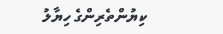ކިޔުންތެރިންގެ ހިޔާލު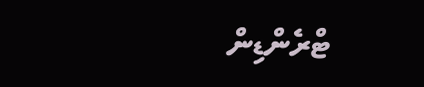ޓްރެންޑިން